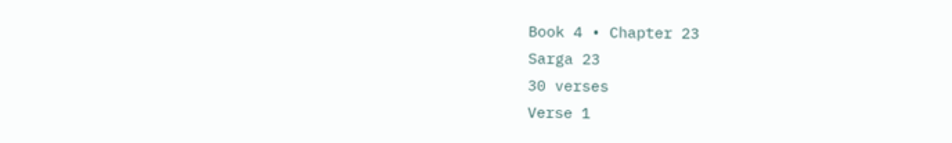Book 4 • Chapter 23
Sarga 23
30 verses
Verse 1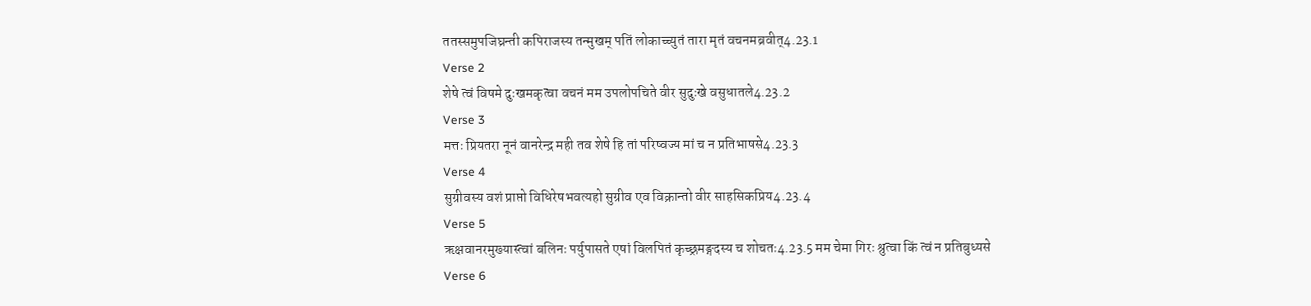ततस्समुपजिघ्रन्ती कपिराजस्य तन्मुखम् पतिं लोकाच्च्युतं तारा मृतं वचनमब्रवीत्4.23.1
Verse 2
शेषे त्वं विषमे दुःखमकृत्वा वचनं मम उपलोपचिते वीर सुदुःखे वसुधातले4.23.2
Verse 3
मत्तः प्रियतरा नूनं वानरेन्द्र मही तव शेषे हि तां परिष्वज्य मां च न प्रतिभाषसे4.23.3
Verse 4
सुग्रीवस्य वशं प्राप्तो विधिरेषभवत्यहो सुग्रीव एव विक्रान्तो वीर साहसिकप्रिय4.23.4
Verse 5
ऋक्षवानरमुख्यास्त्वां बलिनः पर्युपासते एषां विलपितं कृच्छ्रमङ्गदस्य च शोचतः4.23.5 मम चेमा गिरः श्रुत्वा किं त्वं न प्रतिबुध्यसे
Verse 6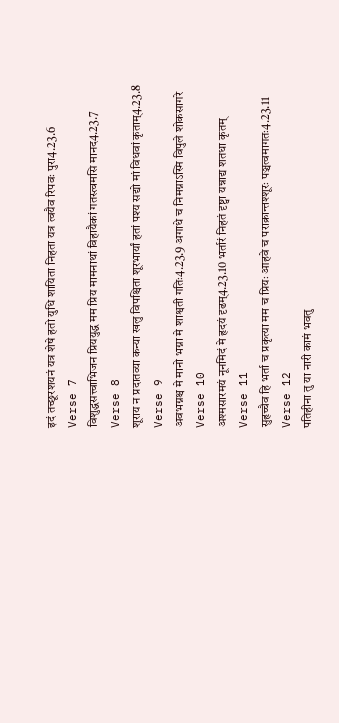इदं तच्छूरशयनं यत्र शेषे हतो युधि शायिता निहता यत्र त्वयैव रिपवः पुरा4.23.6
Verse 7
विशुद्धसत्त्वाभिजन प्रिययुद्ध मम प्रिय मामनाथां विहायैकां गतस्त्वमसि मानद4.23.7
Verse 8
शूराय न प्रदातव्या कन्या खलु विपश्चिता शूरभार्यां हतां पश्य सद्यो मां विधवां कृताम्4.23.8
Verse 9
अवभग्नश्च मे मानो भग्ना मे शाश्वती गतिः4.23.9 अगाधे च निमग्नाऽस्मि विपुले शोकसागरे
Verse 10
अश्मसारमयं नूनमिदं मे हृदयं दृढम्4.23.10 भर्तारं निहतं दृष्ट्वा यन्नाद्य शतधा कृतम्
Verse 11
सुहृच्चैव हि भर्ता च प्रकृत्या मम च प्रियः आहवे च पराक्रान्तश्शूरः पञ्चत्वमागतः4.23.11
Verse 12
पतिहीना तु या नारी कामं भवतु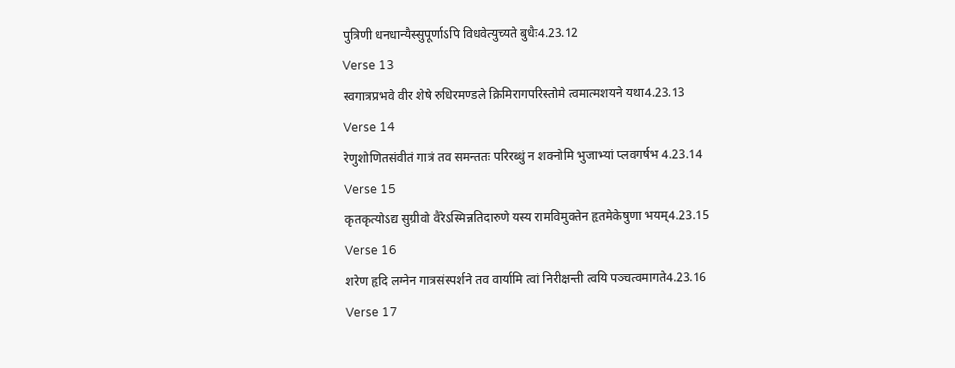पुत्रिणी धनधान्यैस्सुपूर्णाऽपि विधवेत्युच्यते बुधैः4.23.12
Verse 13
स्वगात्रप्रभवे वीर शेषे रुधिरमण्डले क्रिमिरागपरिस्तोमे त्वमात्मशयने यथा4.23.13
Verse 14
रेणुशोणितसंवीतं गात्रं तव समन्ततः परिरब्धुं न शक्नोमि भुजाभ्यां प्लवगर्षभ 4.23.14
Verse 15
कृतकृत्योऽद्य सुग्रीवो वैरेऽस्मिन्नतिदारुणे यस्य रामविमुक्तेन हृतमेकेषुणा भयम्4.23.15
Verse 16
शरेण हृदि लग्नेन गात्रसंस्पर्शने तव वार्यामि त्वां निरीक्षन्ती त्वयि पञ्चत्वमागते4.23.16
Verse 17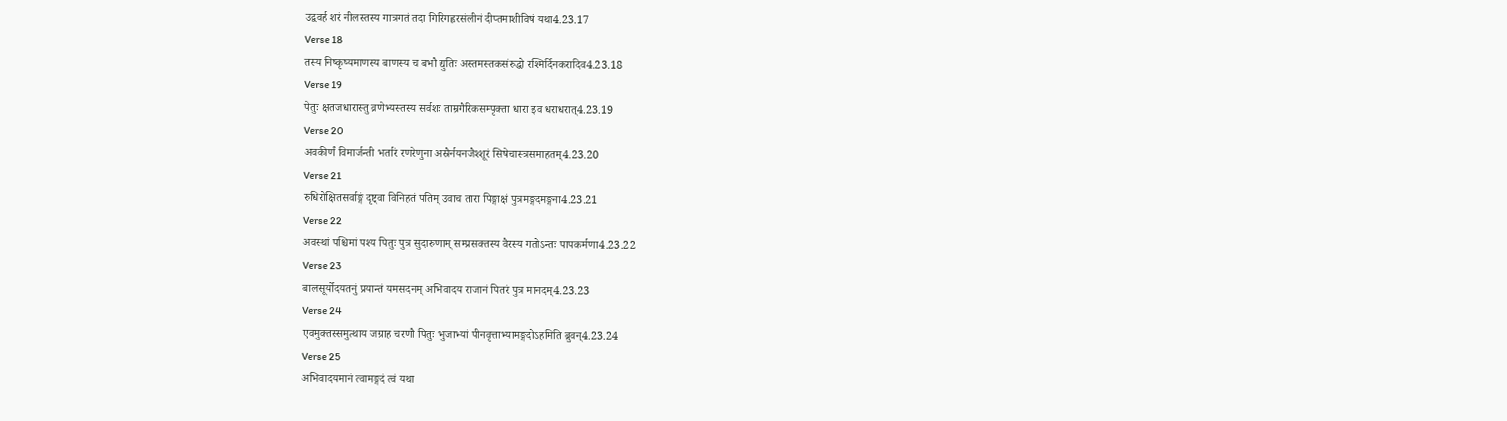उद्ववर्ह शरं नीलस्तस्य गात्रगतं तदा गिरिगह्वरसंलीनं दीप्तमाशीविषं यथा4.23.17
Verse 18
तस्य निष्कृष्यमाणस्य बाणस्य च बभौ द्युतिः अस्तमस्तकसंरुद्धो रश्मिर्दिनकरादिव4.23.18
Verse 19
पेतुः क्षतजधारास्तु व्रणेभ्यस्तस्य सर्वशः ताम्रगैरिकसम्पृक्ता धारा इव धराधरात्4.23.19
Verse 20
अवकीर्णं विमार्जन्ती भर्तारं रणरेणुना अस्रैर्नयनजैश्शूरं सिषेचास्त्रसमाहतम्4.23.20
Verse 21
रुधिरोक्षितसर्वाङ्गं दृष्ट्वा विनिहतं पतिम् उवाच तारा पिङ्गाक्षं पुत्रमङ्गदमङ्गना4.23.21
Verse 22
अवस्थां पश्चिमां पश्य पितुः पुत्र सुदारुणाम् सम्प्रसक्तस्य वैरस्य गतोऽन्तः पापकर्मणा4.23.22
Verse 23
बालसूर्योदयतनुं प्रयान्तं यमसदनम् अभिवादय राजानं पितरं पुत्र मानदम्4.23.23
Verse 24
एवमुक्तस्समुत्थाय जग्राह चरणौ पितुः भुजाभ्यां पीनवृत्ताभ्यामङ्गदोऽहमिति ब्रुवन्4.23.24
Verse 25
अभिवादयमानं त्वामङ्गदं त्वं यथा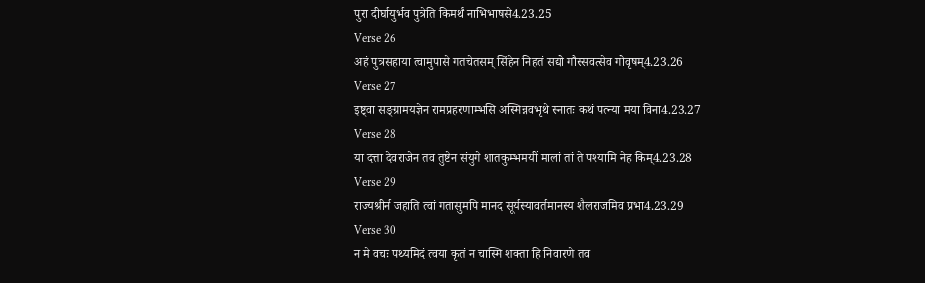पुरा दीर्घायुर्भव पुत्रेति किमर्थं नाभिभाषसे4.23.25
Verse 26
अहं पुत्रसहाया त्वामुपासे गतचेतसम् सिंहेन निहतं सद्यो गौस्सवत्सेव गोवृषम्4.23.26
Verse 27
इष्ट्वा सङ्ग्रामयज्ञेन रामप्रहरणाम्भसि अस्मिन्नवभृथे स्नातः कथं पत्न्या मया विना4.23.27
Verse 28
या दत्ता देवराजेन तव तुष्टेन संयुगे शातकुम्भमयीं मालां तां ते पश्यामि नेह किम्4.23.28
Verse 29
राज्यश्रीर्न जहाति त्वां गतासुमपि मानद सूर्यस्यावर्तमानस्य शैलराजमिव प्रभा4.23.29
Verse 30
न मे वचः पथ्यमिदं त्वया कृतं न चास्मि शक्ता हि निवारणे तव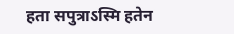हता सपुत्राऽस्मि हतेन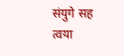संयुगे सह त्वया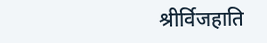श्रीर्विजहाति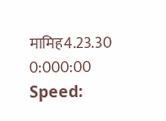मामिह4.23.30
0:000:00
Speed: